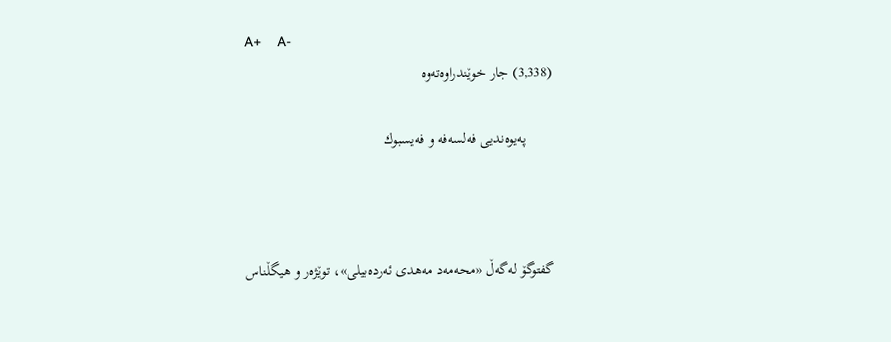A+    A-
(3,338) جار خوێندراوەتەوە

       په‌يوه‌نديى فه‌لسه‌فه‌ و فه‌يسبوك



گفتوگۆ له‌گه‌ڵ «محه‌مه‌د مه‌هدى ئه‌رده‌بيلى»، توێژه‌ر و هيگڵناس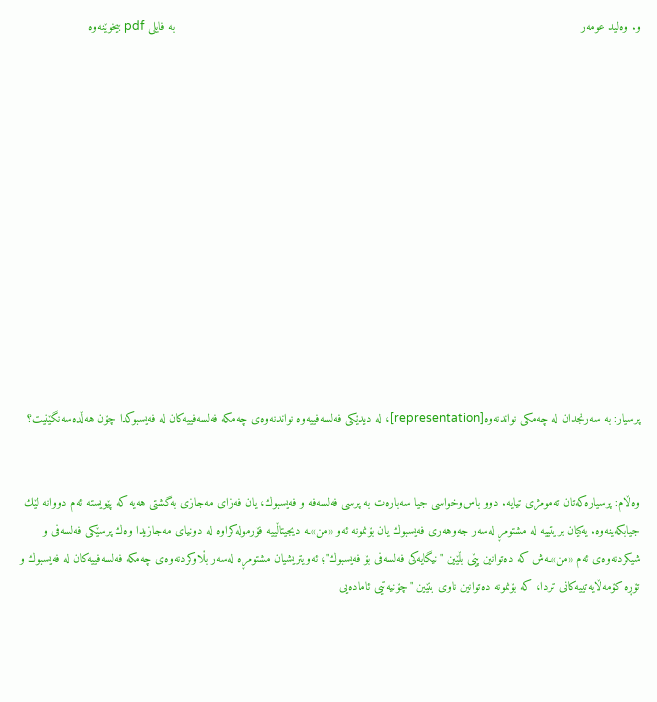و. وه‌ليد عومه‌ر                                                                                                                    به‌ فايلى pdf بيخوێنه‌وه‌













پرسيار: به‌ سه‌رنجدان له‌ چه‌مكى نواندنه‌وه‌[representation]، له‌ ديدێكى فه‌لسه‌فييه‌وه‌ نواندنه‌وه‌ى چه‌مكه‌ فه‌لسه‌فييه‌كان له‌ فه‌يسبوكدا چۆن هه‌ڵده‌سه‌نگێنيت؟


وه‌ڵام: پرسياره‌كه‌تان ته‌مومژى تيايه‌. دوو باس‌وخواسى جيا سه‌باره‌ت به‌ پرسى فه‌لسه‌فه‌ و فه‌يسبوك، يان فه‌زاى مه‌جازى به‌گشتى هه‌يه‌ كه‌ پێويسته‌ ئه‌م دووانه‌ لێك جيابكه‌ينه‌وه‌. يه‌كيان بريتييه‌ له‌ مشتومڕ له‌سه‌ر جه‌وهه‌رى فه‌يسبوك يان بۆنمونه‌ ئه‌و «من»ـه‌‌ ديجيتاڵييه‌ فۆرموله‌كراوه‌ له‌ دونياى مه‌جازيدا وه‌ك پرسێكى فه‌لسه‌فى و شيكردنه‌وه‌ى ئه‌م «من»ـه‌ش كه‌ ده‌توانين پێى بڵێين "نيگايه‌كى فه‌لسه‌فى بۆ فه‌يسبوك"؛ ئه‌ويتريشيان مشتومڕه‌ له‌سه‌ر بڵاوكردنه‌وه‌ى چه‌مكه‌ فه‌لسه‌فييه‌كان له‌ فه‌يسبوك و تۆڕه‌ كۆمه‌ڵايه‌تييه‌كانى تردا، كه‌ بۆنمونه‌ ده‌توانين ناوى بنێين "چۆنيه‌تيى ئاماده‌يى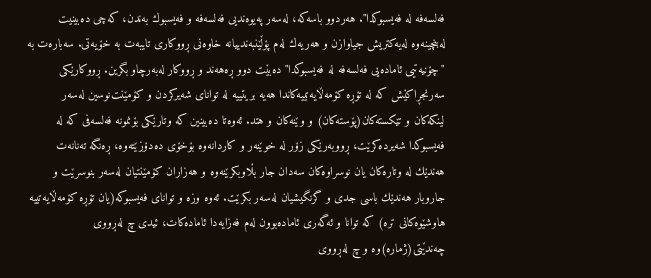فه‌لسه‌فه‌ له‌ فه‌يسبوكدا". هه‌ردوو باسه‌كه‌، له‌سه‌ر په‌يوه‌نديى فه‌لسه‌فه‌ و فه‌يسبوك به‌ندن، كه‌چى ده‌بينيت له‌بنچينه‌وه‌ له‌يه‌كتريش ‌جياوازن و هه‌ريه‌ك له‌م پۆڵێنبه‌ندييانه‌ خاوه‌نى ڕووكارى تايبه‌ت به‌ خۆيه‌تى. سه‌باره‌ت به‌ "چۆنيه‌تيى ئاماده‌يى فه‌لسه‌فه‌ له‌ فه‌يسبوكدا" ده‌بێت دوو ڕه‌هه‌ند و ڕووكار له‌به‌رچاو بگرين. ڕووكارێكى سه‌رنجڕاكێش كه‌ له‌ تۆڕه‌ كۆمه‌ڵايه‌تييه‌كاندا هه‌يه‌ بريتييه‌ له‌ تواناى شه‌يركردن و كۆمێنت‌نوسين له‌سه‌ر لينكه‌كان و تێكسته‌كان(پۆسته‌كان) و وێنه‌كان و هتد. ئه‌وه‌تا ده‌بينين كه‌ وتارێكى بۆنمونه‌ فه‌لسه‌فى كه‌ له‌ فه‌يسبوكدا شه‌يرده‌كرێت، ڕووبه‌رێكى زۆر له‌ خوێنه‌ر و كاردانه‌وه‌ بۆخۆى ده‌دۆزێته‌وه‌، ڕه‌نگه‌ ته‌نانه‌ت هه‌ندێك له‌ وتاره‌كان يان نوسراوه‌كان سه‌دان جار بڵاوبكرێنه‌وه‌ و هه‌زاران كۆمێنتيان له‌سه‌ر بنوسرێت و جاروبار هه‌ندێك باسى جدى و گرنگيشيان له‌سه‌ر بكرێت. ئه‌وه‌ وزه‌ و توانا‌ى فه‌يسبوكه‌(يان تۆڕه‌ كۆمه‌ڵايه‌تييه‌ هاوشێوه‌كانى تره‌) كه‌ توانا و ئه‌گه‌رى ئاماده‌بوون له‌م فه‌زايه‌دا ئاماده‌كات، ئيدى چ له‌ڕووى چه‌ندێتى(ژماره‌)وه‌ و چ له‌ڕووى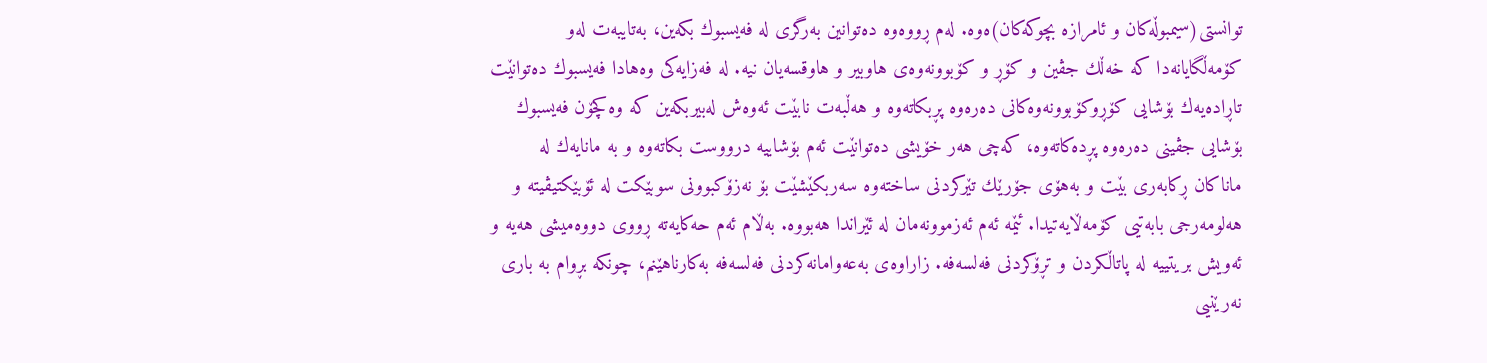توانستى(سيمبوڵه‌كان و ئامرازه‌ بچوكه‌كان)ه‌وه‌. له‌م ڕووه‌وه‌ ده‌توانين به‌رگرى له‌ فه‌يسبوك بكه‌ين، به‌تايبه‌ت له‌و كۆمه‌ڵگايانه‌دا كه‌ خه‌ڵك جڤين و كۆڕ و كۆبوونه‌وه‌ى هاوبير و هاوقسه‌يان نيه‌. له‌ فه‌زايه‌كى وه‌هادا فه‌يسبوك ده‌توانێت تاڕاده‌يه‌ك بۆشايى كۆڕوكۆبوونه‌وه‌كانى ده‌ره‌وه‌ پڕبكاته‌وه‌ و هه‌ڵبه‌ت نابێت ئه‌وه‌ش له‌بيربكه‌ين كه‌ وه‌كچۆن فه‌يسبوك بۆشايى جڤينى ده‌ره‌وه‌ پڕده‌كاته‌وه‌، كه‌چى هه‌ر خۆيشى ده‌توانێت ئه‌م بۆشاييه‌ درووست بكاته‌وه‌ و به‌ مانايه‌ك له‌ ماناكان ڕكابه‌رى بێت و به‌هۆى جۆرێك تێركردنى ساخته‌وه‌ سه‌ربكێشێت بۆ نه‌زۆكبوونى سوبێكت له‌ ئۆبێكتيڤيته‌ و هه‌لومه‌رجى بابه‌تيى كۆمه‌ڵايه‌تيدا. ئێمه‌ ئه‌م ئه‌زموونه‌مان له‌ ئێراندا هه‌بووه‌. به‌ڵام ئه‌م حه‌كايه‌ته‌ ڕووى دووه‌ميشى هه‌يه‌ و ئه‌ويش بريتييه‌ له‌ پاتاڵكردن و تڕۆكردنى فه‌لسه‌فه‌. زاراوه‌ى به‌عه‌وامانه‌كردنى فه‌لسه‌فه‌ به‌كارناهێنم، چونكه‌ بڕوام به‌ بارى نه‌رێنيى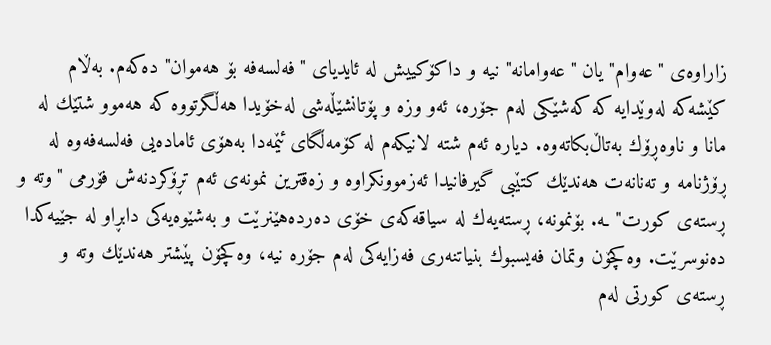زاراوه‌ى "عه‌وام" يان "عه‌وامانه" نيه و داكۆكييش له‌ ئايدياى "فه‌لسه‌فه‌ بۆ هه‌موان" ده‌كه‌م. به‌ڵام كێشه‌كه‌ له‌وێدايه‌ كه‌ كه‌شێكى له‌م جۆره‌، ئه‌و وزه‌ و پۆتانشێڵه‌شى له‌خۆيدا هه‌ڵگرتووه‌ كه‌ هه‌موو شتێك له‌ مانا و ناوه‌ڕۆك به‌تاڵ‌بكاته‌وه‌. دياره‌ ئه‌م شته‌ لانيكه‌م له‌ كۆمه‌ڵگاى ئێمه‌دا به‌هۆى ئاماده‌يى فه‌لسه‌فه‌وه‌ له‌ ڕۆژنامه‌ و ته‌نانه‌ت هه‌ندێك كتێبى گيرفانيدا ئه‌زموونكراوه‌ و زه‌قترين نمونه‌ى ئه‌م تڕۆكردنه‌ش فۆرمى "وته‌ و ڕسته‌ى كورت"ـه‌. بۆنمونه‌، ڕسته‌يه‌ك له‌ سياقه‌كه‌ى خۆى ده‌رده‌هێنرێت و به‌شێوه‌يه‌كى دابڕاو له‌ جێيه‌كدا ده‌نو‌سرێت. وه‌كچۆن وتمان فه‌يسبوك بنياتنه‌رى فه‌زايه‌كى له‌م جۆره‌ نيه‌، وه‌كچۆن پێشتر هه‌ندێك وته‌ و ڕسته‌ى كورتى له‌م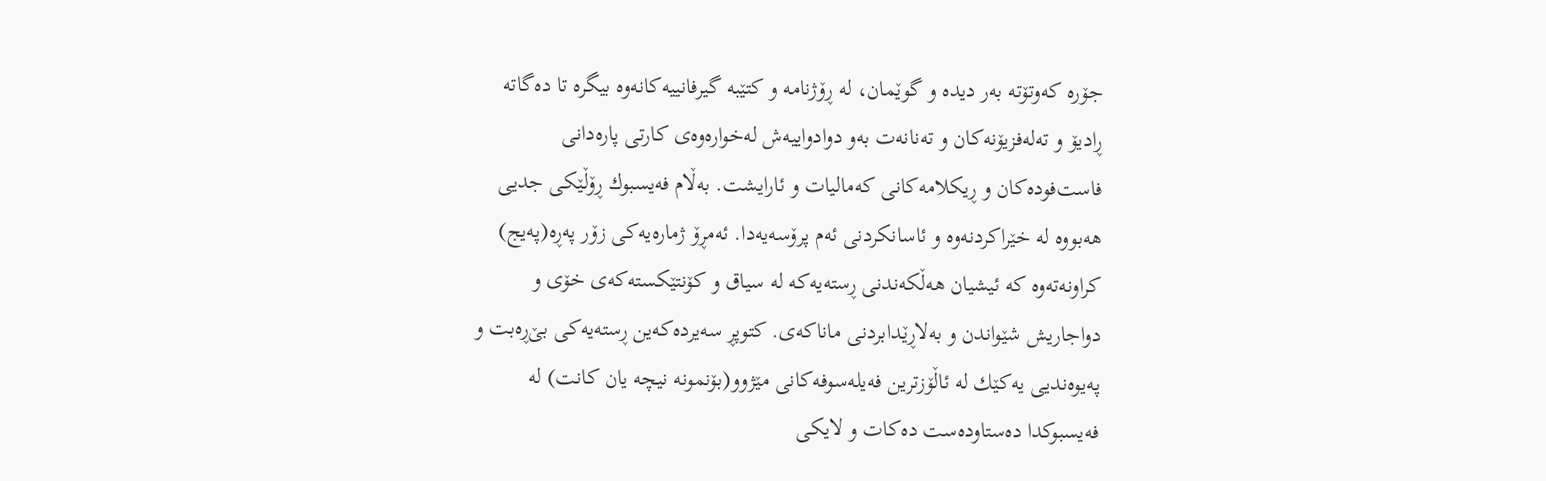جۆره‌ كه‌وتۆته‌ به‌ر ديده‌ و گوێمان، له‌ ڕۆژنامه‌ و كتێبه‌ گيرفانييه‌كانه‌وه‌ بيگره‌ تا ده‌گاته‌ ڕاديۆ و ته‌له‌فزيۆنه‌كان و ته‌نانه‌ت به‌و دوادواييه‌ش له‌خواره‌وه‌ى كارتى پاره‌دانى فاست‌فوده‌كان و ڕيكلامه‌كانى كه‌ماليات و ئارايشت. به‌ڵام فه‌يسبوك ڕۆڵێكى جديى هه‌بووه‌ له‌ خێراكردنه‌وه‌ و ئاسانكردنى ئه‌م پرۆسه‌يه‌دا. ئه‌مڕۆ ژماره‌يه‌كى زۆر په‌ڕه‌(په‌يج) كراونه‌ته‌وه‌ كه‌ ئيشيان هه‌ڵكه‌ندنى ڕسته‌يه‌كه‌ له‌ سياق و كۆنتێكسته‌كه‌ى خۆى و دواجاريش شێواندن و به‌لاڕێدابردنى ماناكه‌ى. كتوپڕ سه‌يرده‌كه‌ين ڕسته‌يه‌كى بێ‌ڕه‌بت و په‌يوه‌نديى يه‌كێك له‌ ئاڵۆزترين فه‌يله‌سوفه‌كانى مێژوو(بۆنمونه‌ نيچه‌ يان كانت) له‌ فه‌يسبوكدا ده‌ستاوده‌ست ده‌كات و لايكى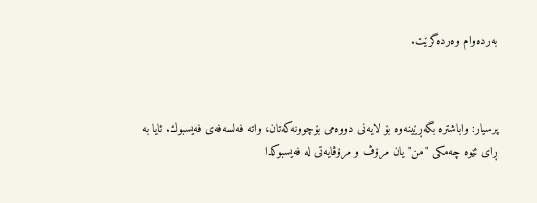به‌رده‌وام ‌وه‌رده‌گرێت.



پرسيار: واباشتره‌ بگه‌ڕێينه‌وه‌ بۆ لايه‌نى دووه‌مى بۆچوونه‌كه‌تان، واته‌ فه‌لسه‌فه‌ى فه‌يسبوك. ئايا به‌ ڕاى ئێوه‌ چه‌مكى "من" يان مرۆڤ و مرۆڤايه‌تى له‌ فه‌يسبوكدا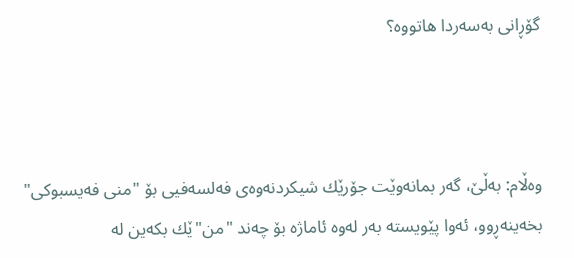گۆڕانى به‌سه‌ردا هاتووه‌؟



وه‌ڵام: به‌ڵێ، گه‌ر بمانه‌وێت جۆرێك شيكردنه‌وه‌ى فه‌لسه‌فيى بۆ "منى فه‌يسبوكى" بخه‌ينه‌ڕوو، ئه‌وا پێويسته‌ به‌ر له‌وه‌ ئاماژه‌ بۆ چه‌ند "من"ێك بكه‌ين له‌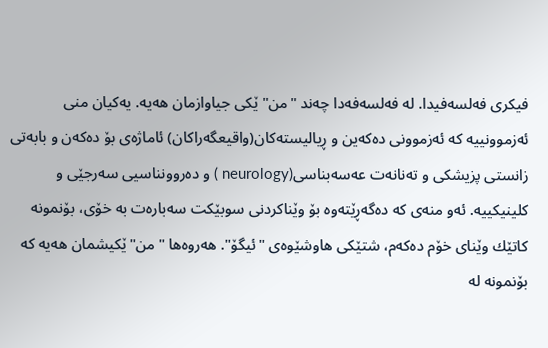فيكرى فه‌لسه‌فيدا. له‌ فه‌لسه‌فه‌دا چه‌ند "من"ێكى جياوازمان هه‌يه‌. يه‌كيان منى ئه‌زموونييه‌ كه‌ ئه‌زموونى ده‌كه‌ين و ڕياليسته‌كان(واقيعگه‌راكان) ئاماژه‌ى بۆ ده‌كه‌ن و بابه‌تى زانستى پزيشكى و ته‌نانه‌ت عه‌سه‌بناسى(neurology ) و ده‌روونناسيى سه‌رجێى و كلينيكييه‌. ئه‌و منه‌ى كه‌ ده‌گه‌ڕێته‌وه‌ بۆ وێناكردنى سوبێكت سه‌باره‌ت به‌ خۆى، بۆنمونه‌ كاتێك وێناى خۆم ده‌كه‌م، شتێكى هاوشێوه‌ى "ئيگۆ". هه‌روه‌ها "من"ێكيشمان هه‌يه‌ كه‌ بۆنمونه‌ له‌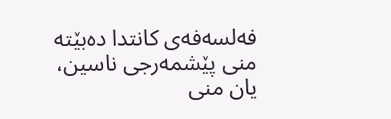فه‌لسه‌فه‌ى كانتدا ده‌بێته‌ منى پێشمه‌رجى ناسين، يان منى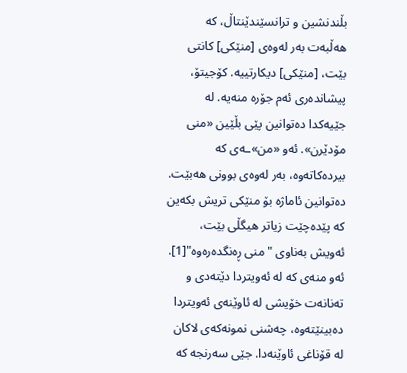بڵندنشين و ترانسێندێنتاڵ، كه‌ هه‌ڵبه‌ت به‌ر له‌وه‌ى [منێكى] كانتى بێت، [منێكى] ديكارتييه‌. كۆجيتۆ، پيشانده‌رى ئه‌م جۆره‌ منه‌يه‌. له‌ جێيه‌كدا ده‌توانين پێى بڵێين «منى مۆدێرن». ئه‌و «من»ـه‌ى كه‌ بيرده‌كاته‌وه‌، به‌ر له‌وه‌ى بوونى هه‌بێت. ده‌توانين ئاماژه‌ بۆ منێكى تريش بكه‌ين كه‌ پێده‌چێت زياتر هيگڵى بێت، ئه‌ويش به‌ناوى "منى ڕه‌نگده‌ره‌وه‌"[1]. ئه‌و منه‌ى كه‌ له‌ ئه‌ويتردا دێته‌دى و ته‌نانه‌ت خۆيشى له‌ ئاوێنه‌ى ئه‌ويتردا ده‌بينێته‌وه‌، چه‌شنى نمونه‌كه‌ى لاكان له‌ قۆناغى ئاوێنه‌دا. جێى سه‌رنجه‌ كه‌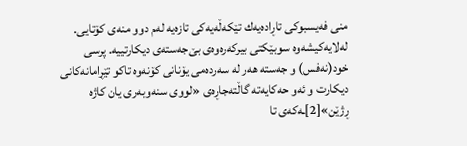منى فه‌يسبوكى تاڕاده‌يه‌ك تێكه‌ڵه‌يه‌كى تازه‌يه‌ له‌م دوو منه‌ى كۆتايى. له‌لايه‌كيشه‌وه‌ سوبێكتى بيركه‌ره‌وه‌ى بێ‌جه‌سته‌ى ديكارتييه‌. پرسى خود(نه‌فس) و جه‌سته‌ هه‌ر له‌ سه‌رده‌مى يۆنانى كۆنه‌وه‌ تاكو تێڕامانه‌كانى ديكارت و ئه‌و حه‌كايه‌ته‌ گاڵته‌جاڕه‌ى «لووى سنه‌وبه‌رى يان کاژە ڕژێن»[2]ـه‌كه‌ى تا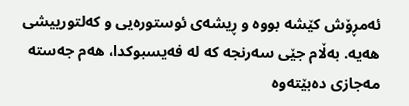ئه‌مڕۆش كێشه‌ بووه‌ و ڕيشه‌ى ئوستوره‌يى و كه‌لتورييشى هه‌يه‌. به‌ڵام جێى سه‌رنجه‌ كه‌ له‌ فه‌يسبوكدا، هه‌م جه‌سته‌ مه‌جازى ده‌بێته‌وه‌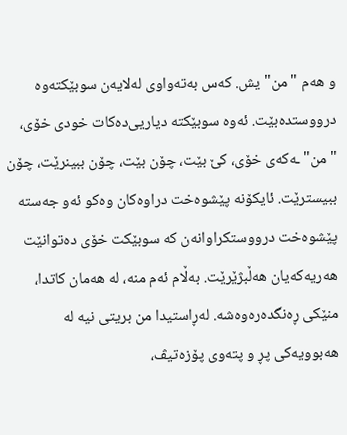و هه‌م "من"يش. كه‌س به‌ته‌واوى له‌لايه‌ن سوبێكته‌وه‌ درووستده‌بێت. ئه‌وه‌ سوبێكته‌‌ دياريى‌ده‌كات خودى خۆى، "من"ـه‌كه‌ى خۆى، كێ بێت، چۆن بێت، چۆن ببينرێت، چۆن ببيسترێت. ئايكۆنه‌ پێشوه‌خت دراوه‌كان وه‌كو ئه‌و جه‌سته‌ پێشوه‌خت درووستكراوانه‌ن كه‌ سوبێكت خۆى ده‌توانێت هه‌ريه‌كه‌يان هه‌ڵبژێرێت. به‌ڵام ئه‌م منه‌، له‌ هه‌مان كاتدا، منێكى ڕه‌نگده‌ره‌وه‌شه‌. له‌ڕاستيدا من بريتى نيه‌ له‌ هه‌بوويه‌كى پڕ و پته‌وى پۆزه‌تيڤ،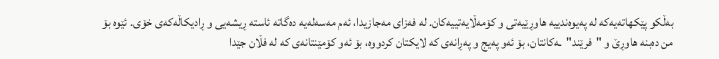به‌ڵكو پێكهاته‌يه‌كه‌ له‌ په‌يوه‌ندييه‌ هاوڕێيه‌تى و كۆمه‌ڵايه‌تييه‌كان. له‌ فه‌زاى مه‌جازيدا، ئه‌م مه‌سه‌له‌يه‌ ده‌گاته‌ ئاسته‌ ڕيشه‌يى و ڕاديكاڵه‌كه‌ى خۆى. ئێوه‌ بۆ من ده‌بنه‌ هاوڕێ و "فرێند"ـه‌كانتان، بۆ ئه‌و په‌يج و په‌ڕانه‌ى كه‌ لايكتان كردووه‌، بۆ ئه‌و كۆمێنتانه‌ى كه‌ له‌ فڵان جێدا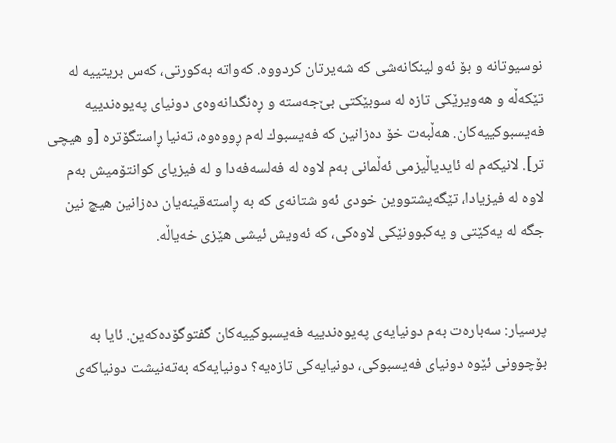نوسيوتانه‌ و بۆ ئه‌و لينكانه‌شى كه‌ شه‌يرتان كردووه‌. كه‌واته‌ به‌كورتى، كه‌س بريتييه‌ له‌ تێكه‌ڵه‌ و هه‌ويرێكى تازه له‌ سوبێكتى بێ‌جه‌سته و ڕه‌نگدانه‌وه‌ى دونياى په‌يوه‌ندييه‌ فه‌يسبوكييه‌كان. هه‌ڵبه‌ت خۆ ده‌زانين كه‌ فه‌يسبوك له‌م ڕووه‌وه‌، ته‌نيا ڕاستگۆتره [و هيچى تر]. لانيكه‌م له‌ ئايدياڵيزمى ئه‌ڵمانى به‌م لاوه‌ له‌ فه‌لسه‌فه‌دا‌ و له‌ فيزياى كوانتۆميش به‌م لاوه‌ له‌ فيزيادا، تێگه‌يشتووين خودى ئه‌و شتانه‌ى كه‌ به‌ ڕاسته‌قينه‌يان ده‌زانين هيچ نين جگه‌ له‌ يه‌كێتى و يه‌كبوونێكى لاوه‌كى، كه‌ ئه‌ويش ئيشى هێزى خه‌ياڵه‌.


پرسيار: سه‌باره‌ت به‌م دونيايه‌ى په‌يوه‌ندييه‌ فه‌يسبوكييه‌كان گفتوگۆده‌كه‌ين. ئايا به‌ بۆچوونى ئێوه‌ دونياى فه‌يسبوكى، دونيايه‌كى تازه‌يه‌؟ دونيايه‌كه‌ به‌ته‌نيشت دونياكه‌ى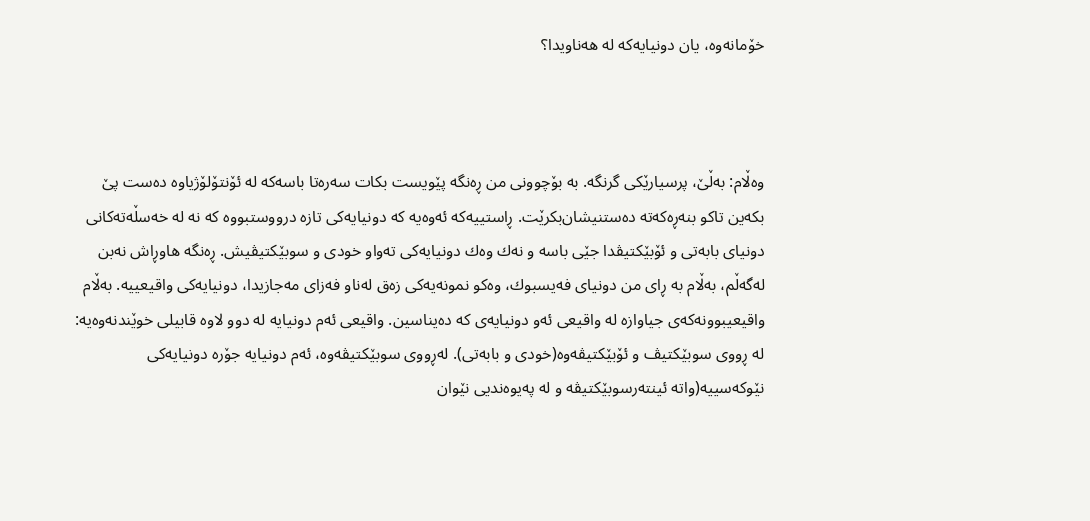خۆمانه‌وه‌، يان دونيايه‌كه‌ له‌ هه‌ناويدا؟



وه‌ڵام: به‌ڵێ، پرسيارێكى گرنگه‌. به‌ بۆچوونى من ڕه‌نگه‌ پێويست بكات سه‌ره‌تا باسه‌كه‌ له‌ ئۆنتۆلۆژياوه‌ ده‌ست پێ بكه‌ين تاكو بنه‌ڕه‌كه‌ته‌ ده‌ستنيشان‌بكرێت. ڕاستييه‌كه‌ ئه‌وه‌يه‌ كه‌ دونيايه‌كى تازه‌ درووستبووه‌ كه‌ نه‌ له‌ خه‌سڵه‌ته‌كانى دونياى‌ بابه‌تى و ئۆبێكتيڤدا جێى باسه‌ و نه‌ك وه‌ك دونيايه‌كى ته‌واو خودى و سوبێكتيڤيش. ڕه‌نگه‌ هاوڕاش نه‌بن له‌گه‌ڵم، به‌ڵام به‌ ڕاى من دونياى فه‌يسبوك، وه‌كو نمونه‌يه‌كى زه‌ق له‌ناو فه‌زاى مه‌جازيدا، دونيايه‌كى واقيعييه‌. به‌ڵام واقيعيبوونه‌كه‌ى جياوازه‌ له‌ واقيعى ئه‌و دونيايه‌ى كه‌ ده‌يناسين. واقيعى ئه‌م دونيايه‌ له‌ دوو لاوه‌ قابيلى خوێندنه‌وه‌يه‌: له‌ ڕووى سوبێكتيڤ و ئۆبێكتيڤه‌وه‌(خودى و بابه‌تى). له‌ڕووى سوبێكتيڤه‌وه‌، ئه‌م دونيايه‌ جۆره‌ دونيايه‌كى نێوكه‌سييه‌(واته‌ ئينته‌رسوبێكتيڤه و له‌ په‌يوه‌نديى نێوان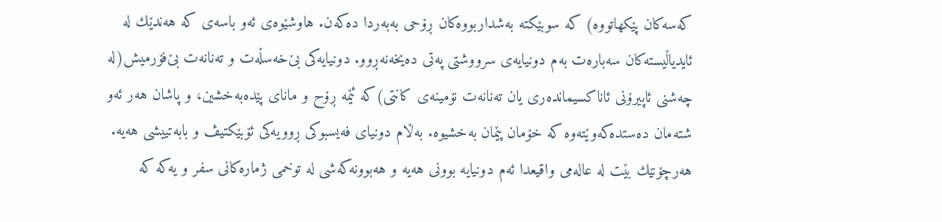كه‌سه‌كان پێكهاتووه‌‌) كه‌ سوبێكته‌ به‌شداربووه‌كان ڕۆحى به‌به‌ردا ده‌كه‌ن. هاوشێوه‌ى ئه‌و باسه‌ى كه‌ هه‌ندێك له‌ ئايدياڵيسته‌كان سه‌باره‌ت به‌م دونيايه‌ى سرووشتى په‌تى ده‌يخه‌نه‌ڕوو. دونيايه‌كى بێ‌خه‌سڵه‌ت و ته‌نانه‌ت بێ‌فۆرميش(له‌ چه‌شنى ئاپيرۆنى ئاناكسيمانده‌رى يان ته‌نانه‌ت نۆمينه‌ى كانتى)كه‌ ئێمه‌ ڕۆح و ماناى پێده‌به‌خشين، و پاشان هه‌ر ئه‌و شته‌مان ده‌ستده‌كه‌وێته‌وه‌ كه‌ خۆمان پێمان به‌خشيوه‌. به‌ڵام دونياى فه‌يسبوكى ڕوويه‌كى ئۆبێكتيڤ و بابه‌تييشى هه‌يه‌. هه‌رچۆنێك بێت له‌ عاله‌مى واقيعدا ئه‌م دونيايه‌ بوونى هه‌يه‌ و هه‌بوونه‌كه‌شى له‌ توخمى ژماره‌كانى سفر و يه‌كه‌ كه‌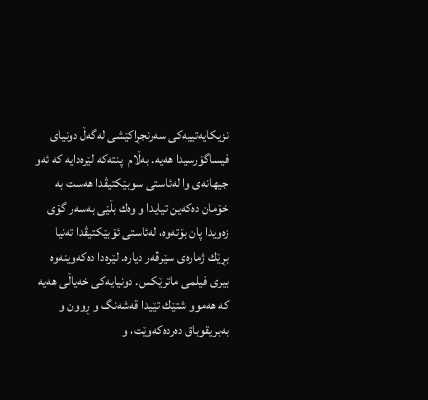نزيكايه‌تييه‌كى سه‌رنجڕاكێشى له‌گه‌ڵ دونياى فيساگۆرسيدا هه‌يه‌. به‌ڵام  پنته‌كه‌‌ لێره‌دايه‌ كه‌ ئه‌و جيهانه‌ى وا له‌ئاستى سوبێكتيڤدا هه‌ست به‌ خۆمان ده‌كه‌ين تيايدا و وه‌ك بڵێى به‌سه‌ر گۆى زه‌ويدا پان بۆته‌وه‌، له‌ئاستى ئۆبێكتيڤدا ته‌نيا بڕێك ژماره‌ى سێرڤه‌ر دياره‌. لێره‌دا ده‌كه‌وينه‌وه‌ بيرى فيلمى ماترێكس. دونيايه‌كى خه‌ياڵى هه‌يه‌ كه‌ هه‌موو شتێك تێيدا قه‌شه‌نگ و ڕوون و به‌بريقوباق ده‌رده‌كه‌وێت، و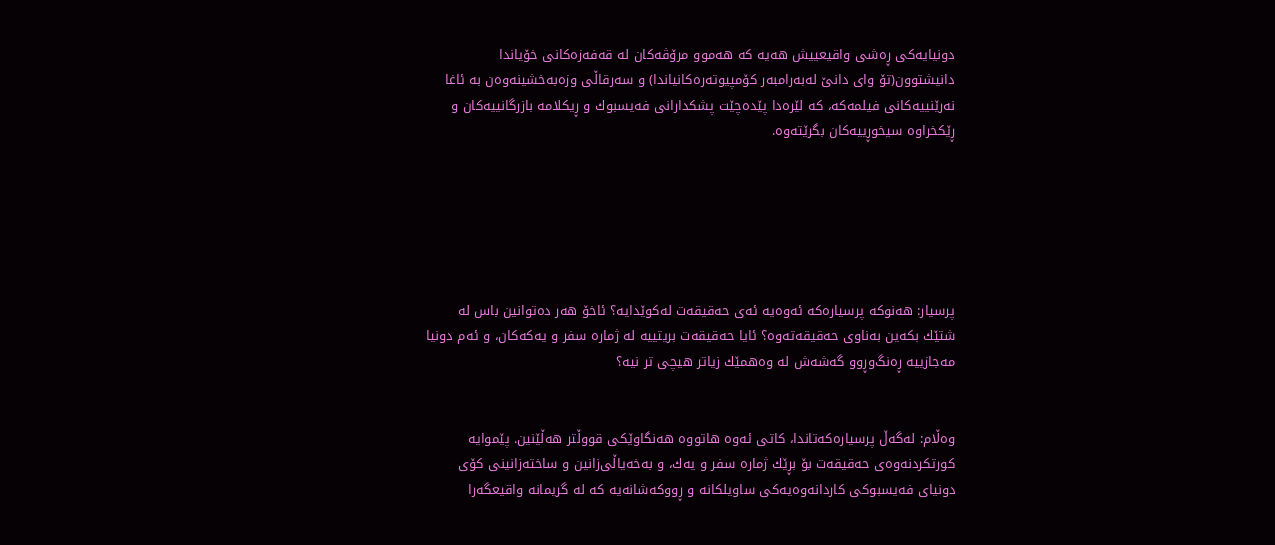دونيايه‌كى ڕه‌شى واقيعييش هه‌يه‌ كه‌ هه‌موو مرۆڤه‌كان له‌ قه‌فه‌زه‌كانى خۆياندا دانيشتوون(تۆ واى دانێ له‌به‌رامبه‌ر كۆمپيوته‌ره‌كانياندا) و سه‌رقاڵى وزه‌به‌خشينه‌وه‌ن به‌ ئاغا نه‌رێنييه‌كانى فيلمه‌كه‌، كه‌ لێره‌دا پێده‌چێت پشكدارانى فه‌يسبوك و ڕيكلامه‌ بازرگانييه‌كان و ڕێكخراوه‌ سيخوڕييه‌كان بگرێته‌وه‌.






پرسيار: هه‌نوكه‌ پرسياره‌كه‌ ئه‌وه‌يه‌‌ ئه‌ى حه‌قيقه‌ت له‌كوێدايه‌؟ ئاخۆ هه‌ر ده‌توانين باس له‌ شتێك بكه‌ين به‌ناوى حه‌قيقه‌ته‌وه؟ ئايا حه‌قيقه‌ت بريتييه‌ له‌ ژماره‌ سفر و يه‌كه‌كان، و ئه‌م دونيا مه‌جازييه‌ ڕه‌نگ‌وڕوو گه‌شه‌ش له‌ وه‌همێك زياتر هيچى تر نيه‌؟‌


وه‌ڵام: له‌گه‌ڵ پرسياره‌كه‌تاندا، كاتى ئه‌وه‌ هاتووه‌ هه‌نگاوێكى قووڵتر هه‌ڵێنين. پێموايه‌ كورتكردنه‌وه‌ى حه‌قيقه‌ت بۆ بڕێك ژماره‌ سفر و يه‌ك، و به‌خه‌ياڵى‌زانين و ساخته‌زانينى كۆى دونياى فه‌يسبوكى كاردانه‌وه‌يه‌كى ساويلكانه‌ و ڕووكه‌شانه‌يه‌ كه‌ له‌ گريمانه واقيعگه‌را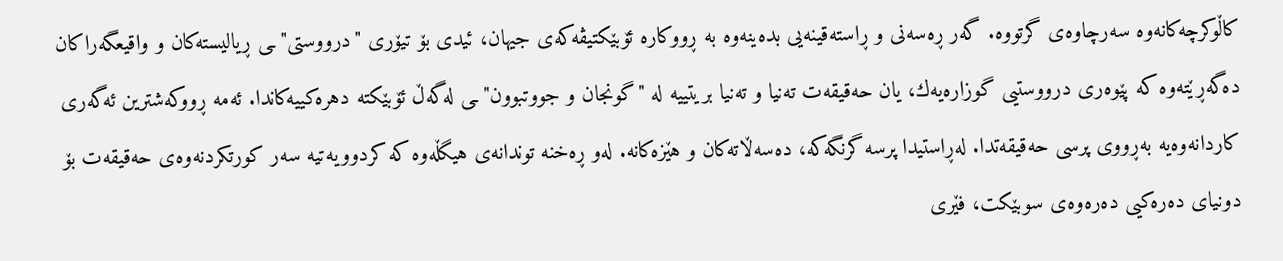كاڵوكرچه‌كانه‌وه‌ سه‌رچاوه‌ى گرتووه‌. گه‌ر ڕه‌سه‌نى و ڕاسته‌قينه‌يى بده‌ينه‌وه‌ به‌ ڕووكاره‌ ئۆبێكتيڤه‌كه‌ى جيهان، ئيدى‌ بۆ تيۆرى "درووستى"ـى ڕياليسته‌كان و واقيعگه‌راكان ده‌گه‌ڕێته‌وه‌ كه‌ پێوه‌رى درووستيى گوزاره‌يه‌ك، يان حه‌قيقه‌ت ته‌نيا و ته‌نيا بريتييه‌ له‌ "گونجان و جووتبوون‌"ـى له‌گه‌ڵ ئۆبێكته‌ دهره‌كييه‌كاندا. ئه‌مه‌ ڕووكه‌شترين ئه‌گه‌رى كاردانه‌وه‌يه‌ به‌ڕووى پرسى حه‌قيقه‌تدا. له‌ڕاستيدا پرسه‌ گرنگه‌كه‌، ده‌سه‌ڵاته‌كان و هێزه‌كانه‌. له‌و ڕه‌خنه‌ توندانه‌ى هيگڵه‌وه‌ كه‌ كردوويه‌تيه‌ سه‌ر كورتكردنه‌وه‌ى حه‌قيقه‌ت بۆ دونياى ده‌ره‌كيى ‌ده‌ره‌وه‌ى‌ سوبێكت، فێرى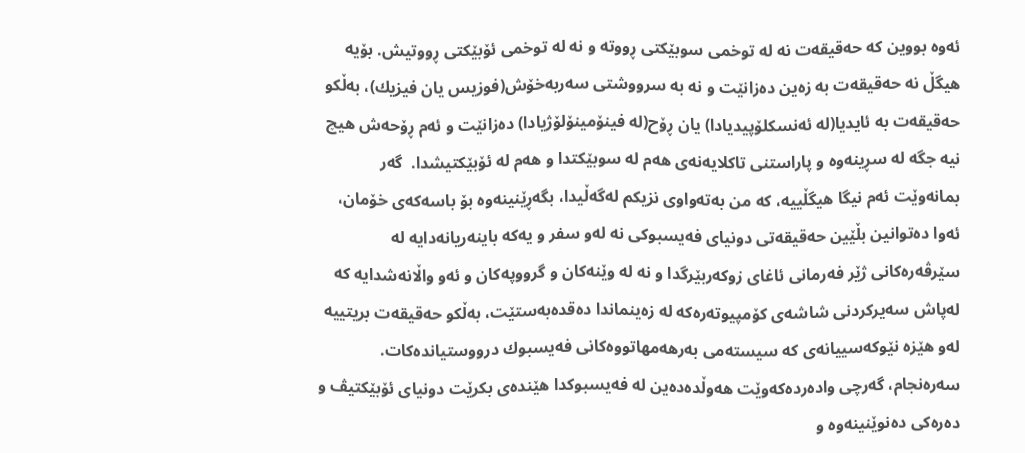ئه‌وه‌ بووين كه‌ حه‌قيقه‌ت نه‌ له‌ توخمى سوبێكتى ڕووته‌ و نه‌ له‌ توخمى ئۆبێكتى ڕووتيش. بۆيه‌ هيگڵ نه‌ حه‌قيقه‌ت به‌ زه‌ين ده‌زانێت و نه‌ به‌ سرووشتى سه‌ربه‌خۆش(فوزيس يان فيزيك)، به‌ڵكو حه‌قيقه‌ت به‌ ئايديا(له‌ ئه‌نسكلۆپيديادا) يان ڕۆح(له‌ فينۆمينۆلۆژيادا) ده‌زانێت و ئه‌م ڕۆحه‌ش هيچ نيه‌ جگه‌ له‌ سڕينه‌وه‌ و پاراستنى تاكلايه‌نه‌ى هه‌م له‌ سوبێكتدا و هه‌م له‌ ئۆبێكتيشدا.  گه‌ر بمانه‌وێت ئه‌م نيگا هيگڵييه‌، كه‌ من به‌ته‌واوى نزيكم له‌گه‌ڵيدا، بگه‌ڕێنينه‌وه‌ بۆ باسه‌كه‌ى خۆمان، ئه‌وا ده‌توانين بڵێين حه‌قيقه‌تى دونياى فه‌يسبوكى نه‌ له‌و سفر و يه‌كه‌ باينه‌ريانه‌دايه‌ له‌ سێرڤه‌ره‌كانى ژێر فه‌رمانى ئاغاى زوكه‌ربێرگدا و نه‌ له‌ وێنه‌كان و گرووپه‌كان و ئه‌و واڵانه‌شدايه‌ كه‌ له‌پاش سه‌يركردنى شاشه‌ى كۆمپيوته‌ره‌كه‌ له‌ زه‌ينماندا ده‌قده‌به‌ستێت، به‌ڵكو حه‌قيقه‌ت بريتييه‌ له‌و هێزه‌ نێوكه‌سييانه‌ى كه‌ سيسته‌مى به‌رهه‌مهاتووه‌كانى فه‌يسبوك درووستيانده‌كات. سه‌ره‌نجام، گه‌رچى واده‌رده‌كه‌وێت هه‌وڵده‌ده‌ين له‌ فه‌يسبوكدا هێنده‌ى بكرێت دونياى ئۆبێكتيڤ و ده‌ره‌كى ده‌نوێنينه‌وه‌ و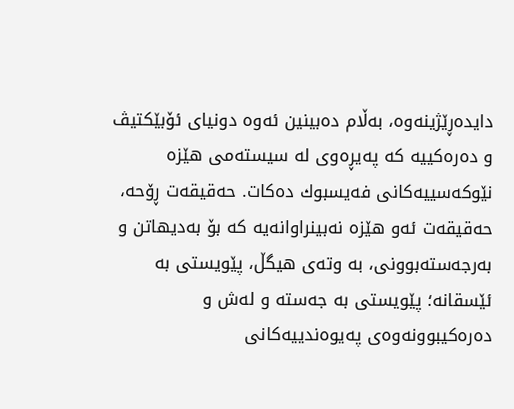دايده‌ڕێژينه‌وه‌، به‌ڵام ده‌بينين ئه‌وه‌ دونياى ئۆبێكتيڤ و ده‌ره‌كييه‌ كه‌ په‌يڕه‌وى له‌ سيسته‌مى هێزه‌ نێوكه‌سييه‌كانى فه‌يسبوك ده‌كات. حه‌قيقه‌ت ڕۆحه‌، حه‌قيقه‌ت ئه‌و هێزه‌ نه‌بينراوانه‌يه‌ كه‌ بۆ به‌ديهاتن و به‌رجه‌سته‌بوونى، به‌ وته‌ى هيگڵ، پێويستى به‌ ئێسقانه‌؛ پێويستى به‌ جه‌سته‌ و له‌ش و ده‌ره‌كيبوونه‌وه‌ى په‌يوه‌ندييه‌كانى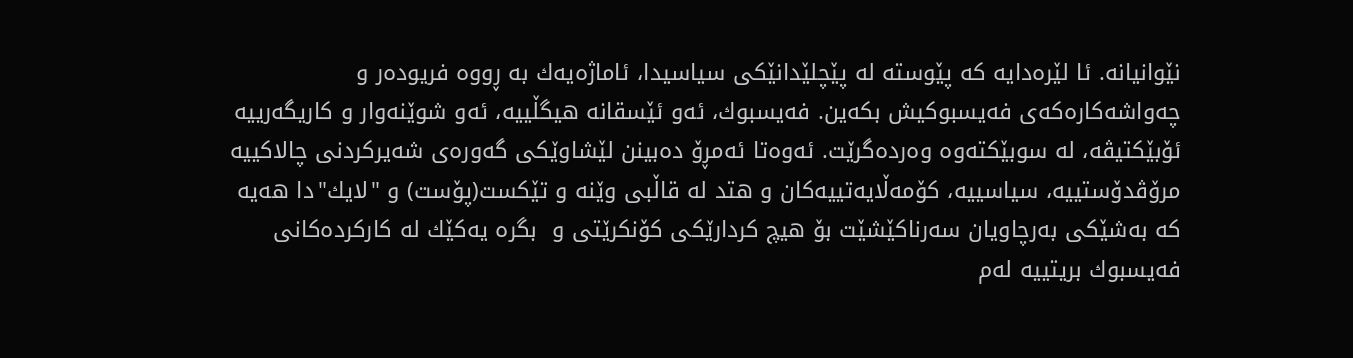نێوانيانه‌. ئا لێره‌دايه‌ كه‌ پێوسته‌ له‌ پێچلێدانێكى سياسيدا، ئاماژه‌يه‌ك به‌ ڕووه‌ فريوده‌ر و چه‌واشه‌كاره‌كه‌ى فه‌يسبوكيش بكه‌ين. فه‌يسبوك، ئه‌و ئێسقانه‌ هيگڵييه‌، ئه‌و شوێنه‌وار و كاريگه‌رييه‌ ئۆبێكتيڤه‌، له‌ سوبێكته‌وه‌ وه‌رده‌گرێت. ئه‌وه‌تا ئه‌مڕۆ ده‌بينن لێشاوێكى گه‌وره‌ى شه‌يركردنى چالاكييه‌ مرۆڤدۆستييه‌، سياسييه‌، كۆمه‌ڵايه‌تييه‌كان و هتد له‌ قاڵبى وێنه‌ و تێكست(پۆست) و "لايك"دا هه‌يه‌ كه‌ به‌شێكى به‌رچاويان سه‌رناكێشێت بۆ هيچ كردارێكى كۆنكرێتى و  بگره‌ يه‌كێك له‌ كاركرده‌كانى فه‌يسبوك بريتييه‌ له‌م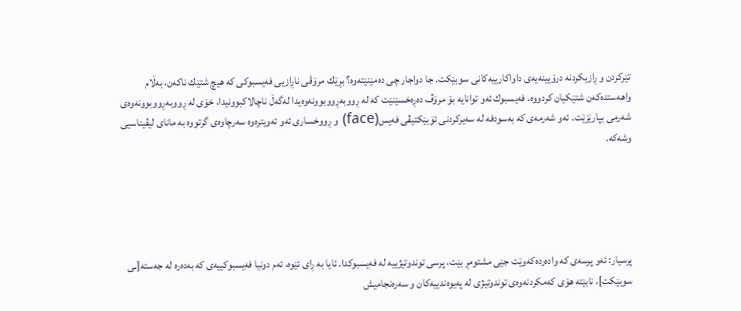تێركردن و ڕازيكردنه‌ درۆيينه‌يه‌ى داواكارييه‌كانى سوبێكت. جا دواجار چى ده‌مێنێته‌وه‌؟ بڕێك مرۆڤى ناڕازيى فه‌يسبوكى كه‌ هيچ شتێك ناكه‌ن، به‌ڵام واهه‌ستده‌كه‌ن شتێكيان كردووه‌. فه‌يسبوك ئه‌و توانايه‌ بۆ مرۆڤ ده‌ڕه‌خسێنێت كه‌ له‌ ڕووبه‌ڕووبوونه‌وه‌يدا له‌گه‌ڵ ناچالاكبوونيدا، خۆى له‌ ڕووبه‌ڕووبوونه‌وه‌ى شه‌رمى بپارێزێت. ئه‌و شه‌رمه‌ى كه‌ به‌سودفه‌ له‌ سه‌يركردنى ئۆبێكتيڤى فه‌يس(face) و ڕووخسارى ئه‌و ئه‌ويتره‌وه‌ سه‌رچاوه‌ى گرتووه‌ به‌ ماناى ليڤيناسيى وشه‌كه‌.





پرسيار: ئه‌و پرسه‌ى كه‌ واده‌رده‌كه‌وێت جێى مشتومڕ بێت، پرسى توندوتيژييه‌ له‌ فه‌يسبوكدا. ئايا به‌ ڕاى ئێوه‌، ئه‌م دونيا فه‌يسبوكييه‌ى كه‌ به‌ده‌ره‌ له‌ جه‌سته‌[ـى سوبێكت]، نابێته‌ هۆى كه‌مكردنه‌وه‌ى توندوتيژى له‌ په‌يوه‌ندييه‌كان و سه‌ره‌نجاميش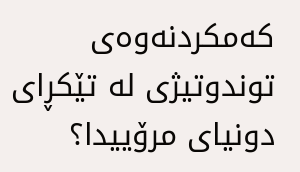كه‌مكردنه‌وه‌ى توندوتيژى له‌ تێكڕاى دونياى مرۆييدا؟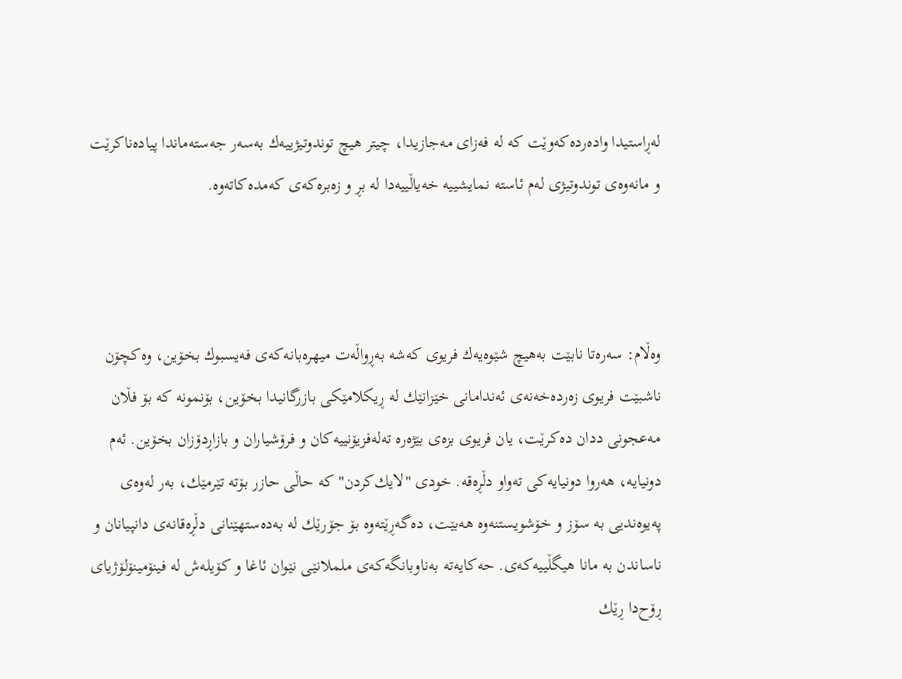له‌ڕاستيدا واده‌رده‌كه‌وێت كه‌ له‌ فه‌زاى مه‌جازيدا، چيتر هيچ توندوتيژييه‌ك به‌سه‌ر جه‌سته‌ماندا پياده‌ناكرێت و مانه‌وه‌ى توندوتيژى له‌م ئاسته‌ نمايشييه‌ خه‌ياڵييه‌دا له‌ بڕ و زه‌بره‌كه‌ى كه‌مده‌كاته‌وه‌.



وه‌ڵام: سه‌ره‌تا نابێت به‌هيچ شێوه‌يه‌ك فريوى كه‌شه‌ به‌ڕواڵه‌ت ميهره‌بانه‌كه‌ى فه‌يسبوك بخۆين، وه‌كچۆن ناشبێت فريوى زه‌رده‌خه‌نه‌ى ئه‌ندامانى خێزانێك له‌ ڕيكلامێكى بازرگانيدا بخۆين، بۆنمونه‌ كه‌ بۆ فڵان مه‌عجونى ددان ده‌كرێت، يان فريوى بزه‌ى بێژه‌ره‌ ته‌له‌فزيۆنييه‌كان و فرۆشياران و بازاڕدۆزان بخۆين. ئه‌م دونيايه‌، هه‌روا دونيايه‌كى ته‌واو دڵڕه‌قه‌. خودى "لايك‌كردن" كه‌ حاڵى حازر بۆته‌ تێرمێك، به‌ر له‌وه‌ى په‌يوه‌نديى به‌ سۆز و خۆشويستنه‌وه‌ هه‌بێت، ده‌گه‌ڕێته‌وه‌ بۆ جۆرێك له‌ به‌ده‌ستهێنانى دڵڕه‌قانه‌ى دانپيانان و ناساندن به‌ مانا هيگڵييه‌كه‌ى. حه‌كايه‌ته‌ به‌ناوبانگه‌كه‌ى ململانێى نێوان ئاغا و كۆيله‌ش له‌ فينۆمينۆلۆژياى ڕۆح‌دا ڕێك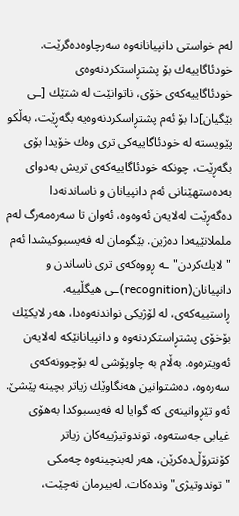له‌م خواستى دانپيانانه‌وه‌ سه‌رچاوه‌ده‌گرێت. خودئاگاييه‌ك بۆ پشتڕاستكردنه‌وه‌ى خودئاگاييه‌كه‌ى خۆى، ناتوانێت له‌ شتێك [ـى بێگيان]دا بۆ ئه‌م پشتڕاسكردنه‌وه‌يه‌ بگه‌ڕێت، به‌ڵكو پێويسته‌ له‌ خودئاگاييه‌كى ترى وه‌ك خۆيدا بۆى بگه‌ڕێت، چونكه‌ خودئاگاييه‌كه‌ى تريش به‌دواى به‌ده‌ستهێنانى ئه‌م دانپيانان و ناساندنه‌دا ده‌گه‌ڕێت‌ له‌لايه‌ن ئه‌وه‌وه، ئه‌وان تا سه‌ره‌مه‌رگ له‌م ململانێيه‌دا ده‌ژين. بێگومان له‌ فه‌يسبوكيشدا ئه‌م "لايك‌كردن"ـه ڕووه‌كه‌ى ترى ناساندن و دانپيانان(recognition)ـى هيگڵييه‌. ڕاستييه‌كه‌ى، له‌ لۆژيكى نواندنه‌وه‌دا، هه‌ر لايكێك بۆخۆى پشتڕاستكردنه‌وه‌ و دانپيانانێكه‌ له‌لايه‌ن ئه‌ويتره‌وه‌. به‌ڵام به‌ چاوپۆشى له‌ بۆچوونه‌كه‌ى سه‌ره‌وه‌، ده‌شتوانين هه‌نگاوێك زياتر بچينه‌ پێشێ. ئه‌و تێڕوانينه‌ى كه‌ گوايا له‌ فه‌يسبوكدا به‌هۆى غيابى جه‌سته‌وه‌، توندوتيژييه‌كان زياتر كۆنترۆڵ‌ده‌كرێن، هه‌ر له‌بنچينه‌وه‌ چه‌مكى "توندوتيژى" ونده‌كات. له‌بيرمان نه‌چێت،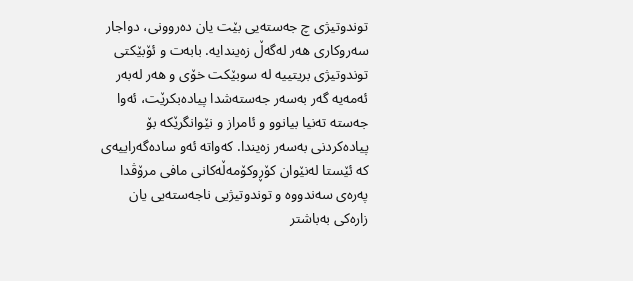توندوتيژى چ جه‌سته‌يى بێت يان ده‌روونى، دواجار سه‌روكارى هه‌ر له‌گه‌ڵ زه‌يندايه‌. بابه‌ت و ئۆبێكتى توندوتيژى بريتييه‌ له‌ سوبێكت خۆى و هه‌ر له‌به‌ر ئه‌مه‌يه‌ گه‌ر به‌سه‌ر جه‌سته‌شدا پياده‌بكرێت، ئه‌وا جه‌سته‌ ته‌نيا بيانوو و ئامراز و نێوانگرێكه‌ بۆ پياده‌كردنى به‌سه‌ر زه‌يندا. كه‌واته‌ ئه‌و ساده‌گه‌راييه‌ى كه‌ ئێستا له‌نێوان كۆڕوكۆمه‌ڵه‌كانى مافى مرۆڤدا په‌ره‌ى سه‌ندووه‌ و توندوتيژيى ناجه‌سته‌يى يان زاره‌كى به‌باشتر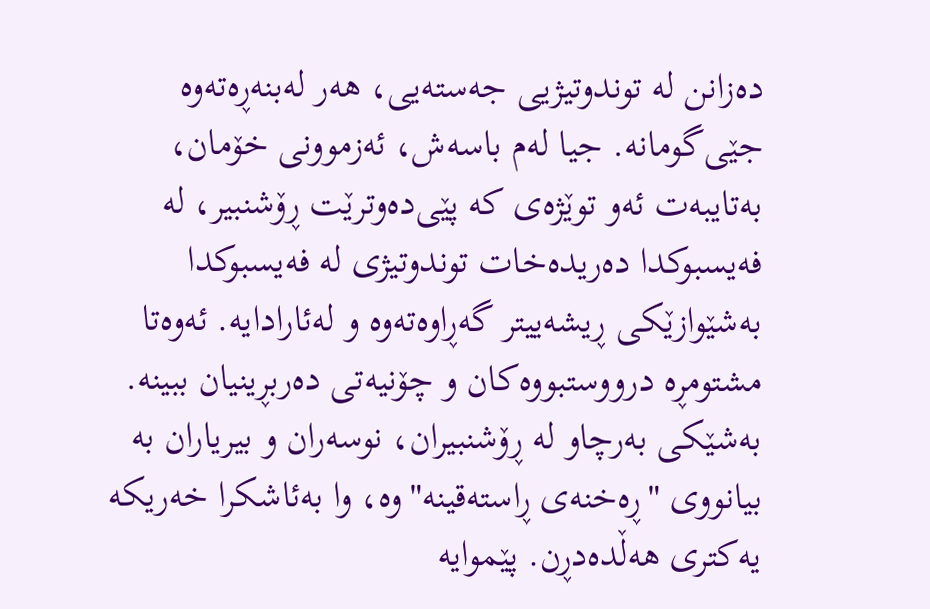ده‌زانن له‌ توندوتيژيى جه‌سته‌يى، هه‌ر له‌بنه‌ڕه‌ته‌وه‌ جێى‌گومانه‌. جيا له‌م باسه‌ش، ئه‌زموونى خۆمان، به‌تايبه‌ت ئه‌و توێژه‌ى كه‌ پێى‌ده‌وترێت ڕۆشنبير، له‌ فه‌يسبوكدا ده‌ريده‌خات توندوتيژى له‌ فه‌يسبوكدا به‌شێوازێكى ڕيشه‌ييتر گه‌ڕاوه‌ته‌وه‌ و له‌ئارادايه‌. ئه‌وه‌تا مشتومڕه‌ درووستبووه‌كان و چۆنيه‌تى ده‌ربڕينيان ببينه‌. به‌شێكى به‌رچاو له‌ ڕۆشنبيران، نوسه‌ران و بيرياران به‌ بيانووى "ڕه‌خنه‌ى ڕاسته‌قينه‌"وه‌، وا به‌ئاشكرا خه‌ريكه‌ يه‌كترى هه‌ڵده‌دڕن. پێموايه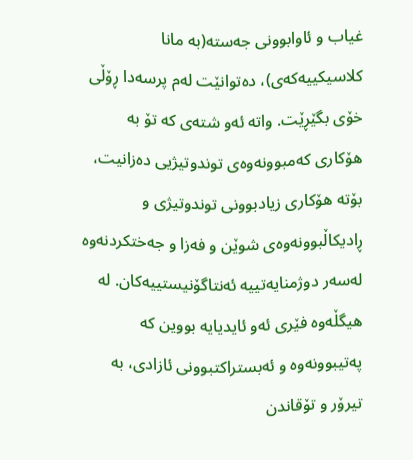غياب و ئاوابوونى جه‌سته‌(به‌ مانا كلاسيكييه‌كه‌ى)، ده‌توانێت له‌م پرسه‌دا ڕۆڵى خۆى بگێڕێت. واته‌ ئه‌و شته‌ى كه‌ تۆ به‌ هۆكارى كه‌مبوونه‌وه‌ى توندوتيژيى ده‌زانيت، بۆته‌ هۆكارى زيادبوونى توندوتيژى و ڕاديكاڵبوونه‌وه‌ى شوێن و فه‌زا و جه‌ختكردنه‌وه‌ له‌سه‌ر دوژمنايه‌تييه‌ ئه‌نتاگۆنيستييه‌كان. له‌ هيگڵه‌وه‌ فێرى ئه‌و ئايديايه‌ بووين كه‌ په‌تيبوونه‌وه‌ و ئه‌بستراكتبوونى ئازادى، به‌ تيرۆر و تۆقاندن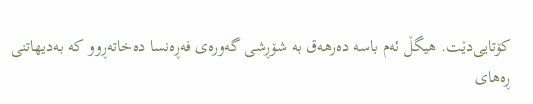كۆتايى‌دێت. هيگڵ ئه‌م باسه‌ ده‌رهه‌ق به‌ شۆڕشى گه‌وره‌ى فه‌ڕه‌نسا ده‌خاته‌ڕوو‌ كه‌ به‌ديهاتنى ڕه‌هاى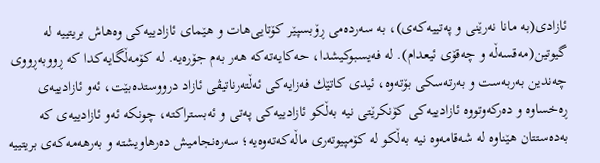ئازادى(به‌ مانا نه‌رێنى و په‌تييه‌كه‌ى)، به‌ سه‌رده‌مى ڕۆبسپێر كۆتايى‌هات و هێماى ئازادييه‌كى وه‌هاش بريتييه‌ له‌ گيوتين(مه‌قسه‌ڵه‌ و چه‌قۆى ئيعدام). له‌ فه‌يسبوكيشدا، حه‌كايه‌ته‌كه‌ هه‌ر به‌م جۆره‌يه‌. له‌ كۆمه‌ڵگايه‌كدا كه‌ ڕووبه‌ڕووى چه‌ندين به‌ربه‌ست و به‌رته‌سكى بۆته‌وه‌، ئيدى كاتێك فه‌زايه‌كى ئه‌ڵته‌رناتيڤى ئازاد درووستده‌بێت، ئه‌و ئازادييه‌ى ڕه‌خساوه‌ و ده‌ركه‌وتووه‌ ئازادييه‌كى كۆنكرێتى نيه‌ به‌ڵكو ئازادييه‌كى په‌تى و ئه‌بستراكته‌، چونكه‌ ئه‌و ئازادييه‌ى كه‌ به‌ده‌ستتان هێناوه‌ له‌ شه‌قامه‌وه‌ نيه‌ به‌ڵكو له‌ كۆمپيوته‌رى ماڵه‌كه‌ته‌وه‌يه‌؛ سه‌ره‌نجاميش ده‌رهاويشته‌ و به‌رهه‌مه‌كه‌ى بريتييه‌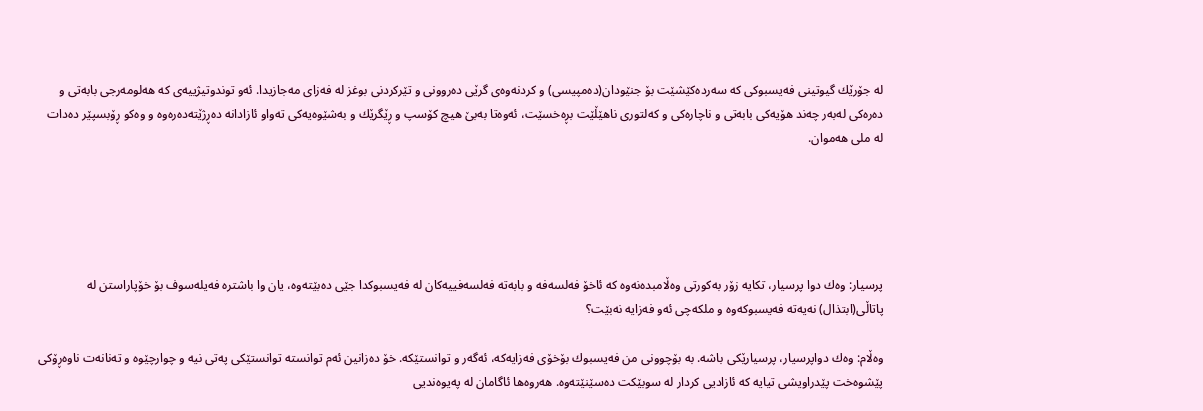له‌ جۆرێك گيوتينى فه‌يسبوكى كه‌ سه‌رده‌كێشێت بۆ جنێودان(ده‌مپيسى) و كردنه‌وه‌ى گرێى ده‌روونى و تێركردنى بوغز له‌ فه‌زاى مه‌جازيدا. ئه‌و توندوتيژييه‌ى كه‌ هه‌لومه‌رجى بابه‌تى و ده‌ره‌كى له‌به‌ر چه‌ند هۆيه‌كى بابه‌تى و ناچاره‌كى و كه‌لتورى ناهێڵێت بڕه‌خسێت، ئه‌وه‌تا به‌بێ هيچ كۆسپ و ڕێگرێك و به‌شێوه‌يه‌كى ته‌واو ئازادانه‌ ده‌ڕژێته‌ده‌ره‌وه‌ و وه‌كو ڕۆبسپێر ده‌دا‌ت له‌ ملى هه‌موان.





پرسيار: وه‌ك دوا پرسيار، تكايه‌ زۆر به‌كورتى وه‌ڵامبده‌نه‌وه‌ كه‌ ئاخۆ فه‌لسه‌فه‌ و بابه‌ته‌ فه‌لسه‌فييه‌كان له‌ فه‌يسبوكدا جێى ده‌بێته‌وه‌، يان وا باشتره‌ فه‌يله‌سوف بۆ خۆپاراستن له‌ پاتاڵى(ابتذال) نه‌يه‌ته‌ فه‌يسبوكه‌وه‌ و ملكه‌چى ئه‌و فه‌زايه‌ نه‌بێت؟

وه‌ڵام: وه‌ك دواپرسيار، پرسيارێكى باشه‌. به‌ بۆچوونى من فه‌يسبوك بۆخۆى فه‌زايه‌كه‌، ئه‌گه‌ر و توانستێكه‌. خۆ ده‌زانين ئه‌م توانسته‌ توانستێكى په‌تى نيه‌ و چوارچێوه‌ و ته‌نانه‌ت ناوه‌ڕۆكى پێشوه‌خت پێدراويشى تيايه‌ كه‌ ئازاديى كردار له‌ سوبێكت ده‌سێنێته‌وه‌. هه‌روه‌ها ئاگامان له‌ په‌يوه‌نديى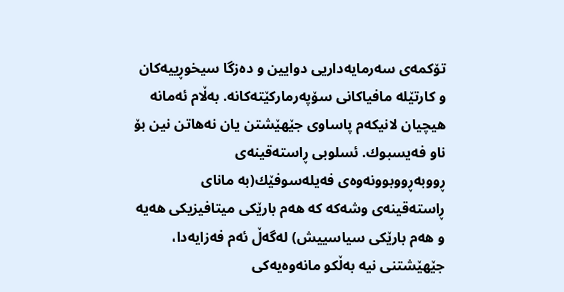تۆكمه‌ى سه‌رمايه‌داريى دوايين و ده‌زگا سيخوڕييه‌كان و كارتێله‌ مافياكانى سۆپه‌رماركێته‌كانه‌. به‌ڵام ئه‌مانه‌ هيچيان ‌لانيكه‌م پاساوى جێهێشتن يان نه‌هاتن نين بۆ ناو فه‌يسبوك. ئسلوبى ڕاسته‌قينه‌ى ڕووبه‌ڕووبوونه‌وه‌ى فه‌يله‌سوفێك(به‌ ماناى ڕاسته‌قينه‌ى وشه‌كه‌ كه‌ هه‌م بارێكى ميتافيزيكى هه‌يه‌ و هه‌م بارێكى سياسييش) له‌گه‌ڵ ئه‌م فه‌زايه‌دا، جێهێشتنى نيه‌ به‌ڵكو مانه‌وه‌يه‌كى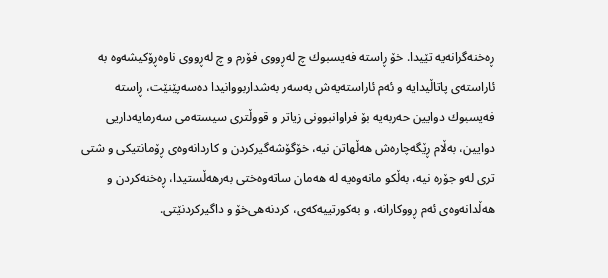ڕه‌خنه‌گرانه‌يه‌ تێيدا. خۆ ڕاسته‌ فه‌يسبوك چ له‌ڕووى فۆرم و چ له‌ڕووى ناوه‌ڕۆكيشه‌وه به‌ ئاراسته‌ى پاتاڵيدايه‌ و ئه‌م ئاراسته‌يه‌ش به‌سه‌ر به‌شداربووانيدا ده‌سه‌پێنێت، ڕاسته‌ فه‌يسبوك دوايين حه‌ربه‌يه‌ بۆ فراوانبوونى زياتر و قووڵترى سيسته‌مى سه‌رمايه‌داريى دوايين، به‌ڵام ڕێگه‌چاره‌ش هه‌ڵهاتن نيه‌، خۆگۆشه‌گيركردن و كاردانه‌وه‌ى ڕۆمانتيكى و شتى ترى له‌و جۆره‌ نيه‌، به‌ڵكو مانه‌وه‌يه‌ له‌ هه‌مان ساته‌وه‌ختى به‌رهه‌ڵستيدا، ڕه‌خنه‌كردن و هه‌ڵدانه‌وه‌ى ئه‌م ڕووكارانه‌، و به‌كورتييه‌كه‌ى، كردنه‌هى‌خۆ و داگيركردنێتى.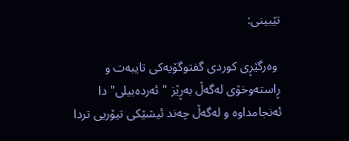تێبينى:

 وه‌رگێڕى كوردى گفتوگۆيه‌كى تايبه‌ت و ڕاسته‌وخۆى له‌گه‌ڵ به‌ڕێز "ئه‌رده‌بيلى"دا ئه‌نجامداوه‌ و له‌گه‌ڵ چه‌ند ئيشێكى تيۆريى تردا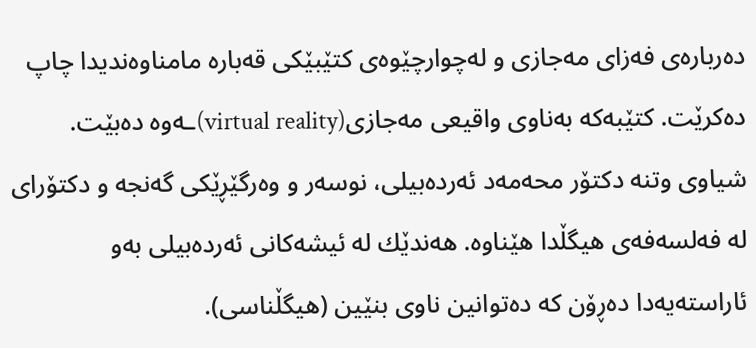ده‌رباره‌ى فه‌زاى مه‌جازى و له‌چوارچێوه‌ى كتێبێكى قه‌باره‌ مامناوه‌نديدا چاپ ده‌كرێت. كتێبه‌كه‌ به‌ناوى واقيعى مه‌جازى(virtual reality)ـه‌وه‌ ده‌بێت. شياوى وتنه‌ دكتۆر محه‌مه‌د ئه‌رده‌بيلى، نوسه‌ر و وه‌رگێڕێكى گه‌نجه‌ و دكتۆراى له‌ فه‌لسه‌فه‌ى هيگڵدا هێناوه‌. هه‌ندێك له‌ ئيشه‌كانى ئه‌رده‌بيلى به‌و ئاراسته‌يه‌دا ده‌ڕۆن كه‌ ده‌توانين ناوى بنێين (هيگڵناسى).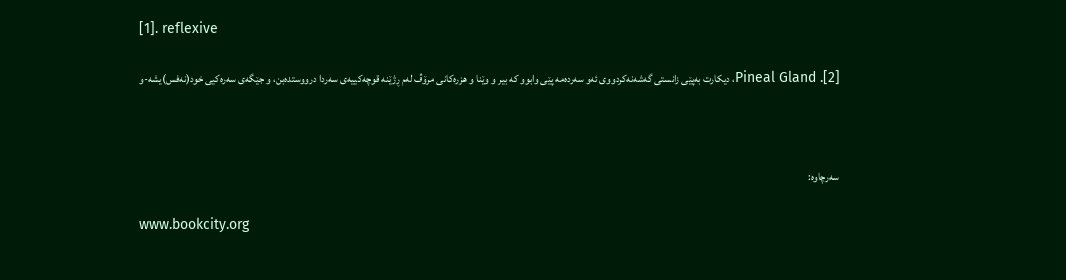[1]. reflexive

[2]. Pineal Gland، ديكارت به‌پێى زانستى گه‌شه‌نه‌كردووى ئه‌و سه‌رده‌مه‌ پێى وابوو كه‌ بير و وێنا و هزره‌كانى مرۆڤ له‌م ڕژێنه‌ قوچه‌كييه‌ى سه‌ردا درووستده‌بن، و جێگه‌ى سه‌ره‌كيى خود(نه‌فس)يشه‌-و



سه‌رچاوه‌:

www.bookcity.org